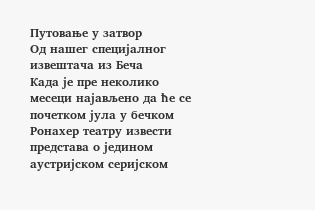Путовање у затвор
Од нашег специјалног извештача из Беча
Када је пре неколико месеци најављено да ће се почетком јула у бечком Ронахер театру извести представа о једином аустријском серијском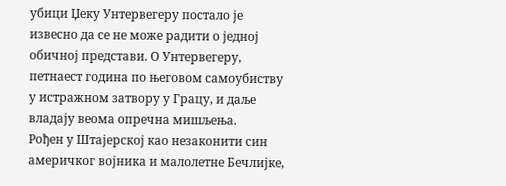убици Џеку Унтервегеру постало је извесно да се не може радити о једној обичној представи. О Унтервегеру, петнаест година по његовом самоубиству у истражном затвору у Грацу, и даље владају веома опречна мишљења.
Рођен у Штајерској као незаконити син америчког војника и малолетне Бечлијке,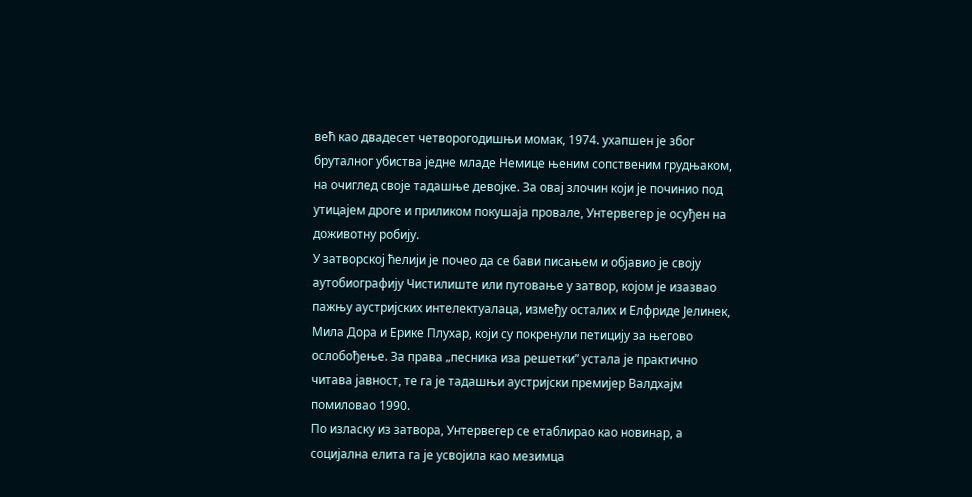већ као двадесет четворогодишњи момак, 1974. ухапшен је због бруталног убиства једне младе Немице њеним сопственим грудњаком, на очиглед своје тадашње девојке. За овај злочин који је починио под утицајем дроге и приликом покушаја провале, Унтервегер је осуђен на доживотну робију.
У затворској ћелији је почео да се бави писањем и објавио је своју аутобиографију Чистилиште или путовање у затвор, којом је изазвао пажњу аустријских интелектуалаца, између осталих и Елфриде Јелинек, Мила Дора и Ерике Плухар, који су покренули петицију за његово ослобођење. За права „песника иза решетки” устала је практично читава јавност, те га је тадашњи аустријски премијер Валдхајм помиловао 1990.
По изласку из затвора, Унтервегер се етаблирао као новинар, а социјална елита га је усвојила као мезимца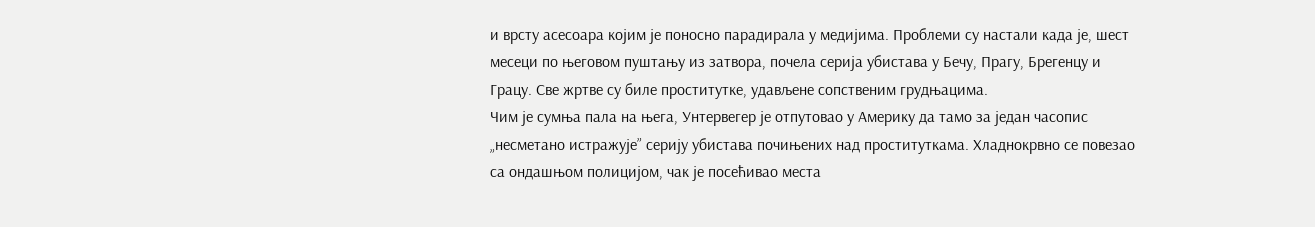и врсту асесоара којим је поносно парадирала у медијима. Проблеми су настали када је, шест месеци по његовом пуштању из затвора, почела серија убистава у Бечу, Прагу, Брегенцу и Грацу. Све жртве су биле проститутке, удављене сопственим грудњацима.
Чим је сумња пала на њега, Унтервегер је отпутовао у Америку да тамо за један часопис „несметано истражује” серију убистава почињених над проституткама. Хладнокрвно се повезао са ондашњом полицијом, чак је посећивао места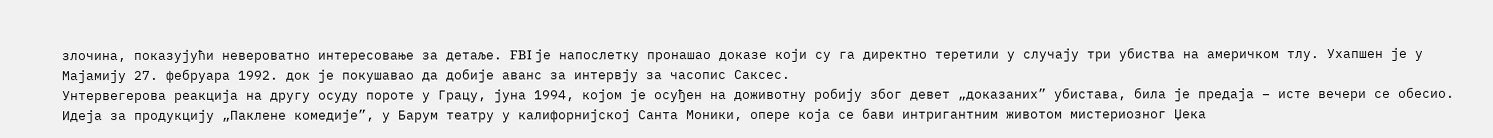злочина, показујући невероватно интересовање за детаље. FBI је напослетку пронашао доказе који су га директно теретили у случају три убиства на америчком тлу. Ухапшен је у Мајамију 27. фебруара 1992. док је покушавао да добије аванс за интервју за часопис Саксес.
Унтервегерова реакција на другу осуду пороте у Грацу, јуна 1994, којом је осуђен на доживотну робију због девет „доказаних” убистава, била је предаја – исте вечери се обесио.
Идеја за продукцију „Паклене комедије”, у Барум театру у калифорнијској Санта Моники, опере која се бави интригантним животом мистериозног Џека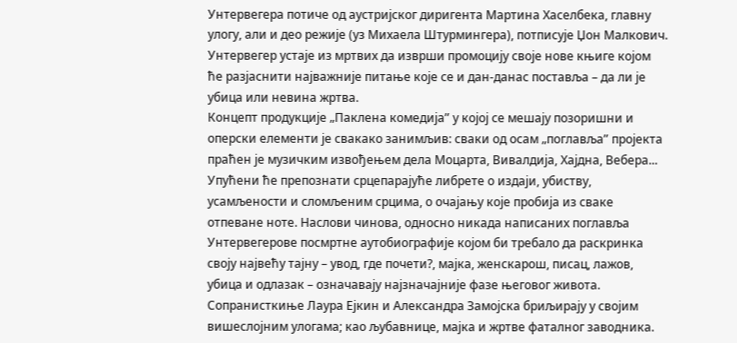Унтервегера потиче од аустријског диригента Мартина Хаселбека, главну улогу, али и део режије (уз Михаела Штурмингера), потписује Џон Малкович.
Унтервегер устаје из мртвих да изврши промоцију своје нове књиге којом ће разјаснити најважније питање које се и дан-данас поставља – да ли је убица или невина жртва.
Концепт продукције „Паклена комедија” у којој се мешају позоришни и оперски елементи је свакако занимљив: сваки од осам „поглавља” пројекта праћен је музичким извођењем дела Моцарта, Вивалдија, Хајдна, Вебера... Упућени ће препознати срцепарајуће либрете о издаји, убиству, усамљености и сломљеним срцима, о очајању које пробија из сваке отпеване ноте. Наслови чинова, односно никада написаних поглавља Унтервегерове посмртне аутобиографије којом би требало да раскринка своју највећу тајну – увод, где почети?, мајка, женскарош, писац, лажов, убица и одлазак – означавају најзначајније фазе његовог живота.
Сопранисткиње Лаура Ејкин и Александра Замојска бриљирају у својим вишеслојним улогама; као љубавнице, мајка и жртве фаталног заводника.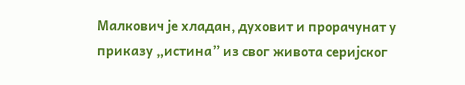Малкович је хладан, духовит и прорачунат у приказу „истина” из свог живота серијског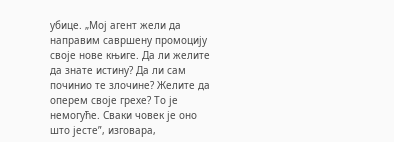убице. „Мој агент жели да направим савршену промоцију своје нове књиге. Да ли желите да знате истину? Да ли сам починио те злочине? Желите да оперем своје грехе? То је немогуће. Сваки човек је оно што јесте”, изговара,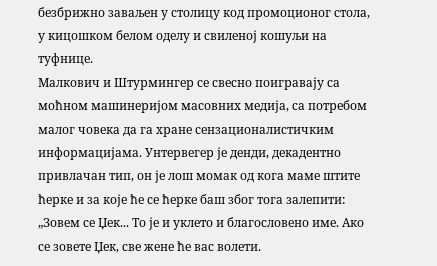безбрижно заваљен у столицу код промоционог стола, у кицошком белом оделу и свиленој кошуљи на туфнице.
Малкович и Штурмингер се свесно поигравају са моћном машинеријом масовних медија, са потребом малог човека да га хране сензационалистичким информацијама. Унтервегер је денди, декадентно привлачан тип, он је лош момак од кога маме штите ћерке и за које ће се ћерке баш због тога залепити: „Зовем се Џек... То је и уклето и благословено име. Ако се зовете Џек, све жене ће вас волети.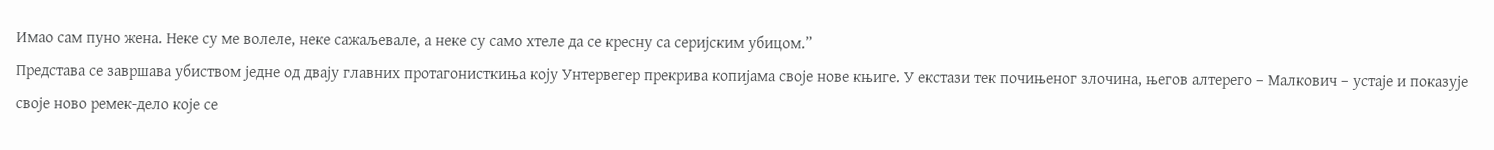Имао сам пуно жена. Неке су ме волеле, неке сажаљевале, а неке су само хтеле да се кресну са серијским убицом.”
Представа се завршава убиством једне од двају главних протагонисткиња коју Унтервегер прекрива копијама своје нове књиге. У екстази тек почињеног злочина, његов алтерего – Малкович – устаје и показује своје ново ремек-дело које се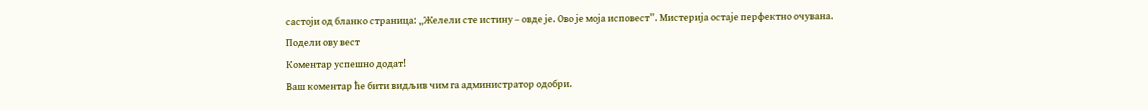састоји од бланко страница: „Желели сте истину – овде је. Ово је моја исповест”. Мистерија остаје перфектно очувана.
Подели ову вест
Комeнтар успeшно додат!
Ваш комeнтар ћe бити видљив чим га администратор одобри.